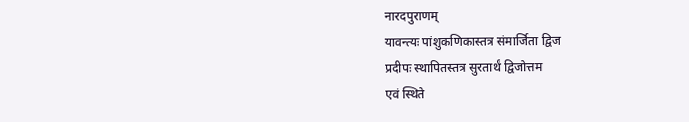नारदपुराणम्
यावन्त्यः पांशुकणिकास्तत्र संमार्जिता द्विज
प्रदीपः स्थापितस्तत्र सुरतार्थं द्विजोत्तम
एवं स्थिते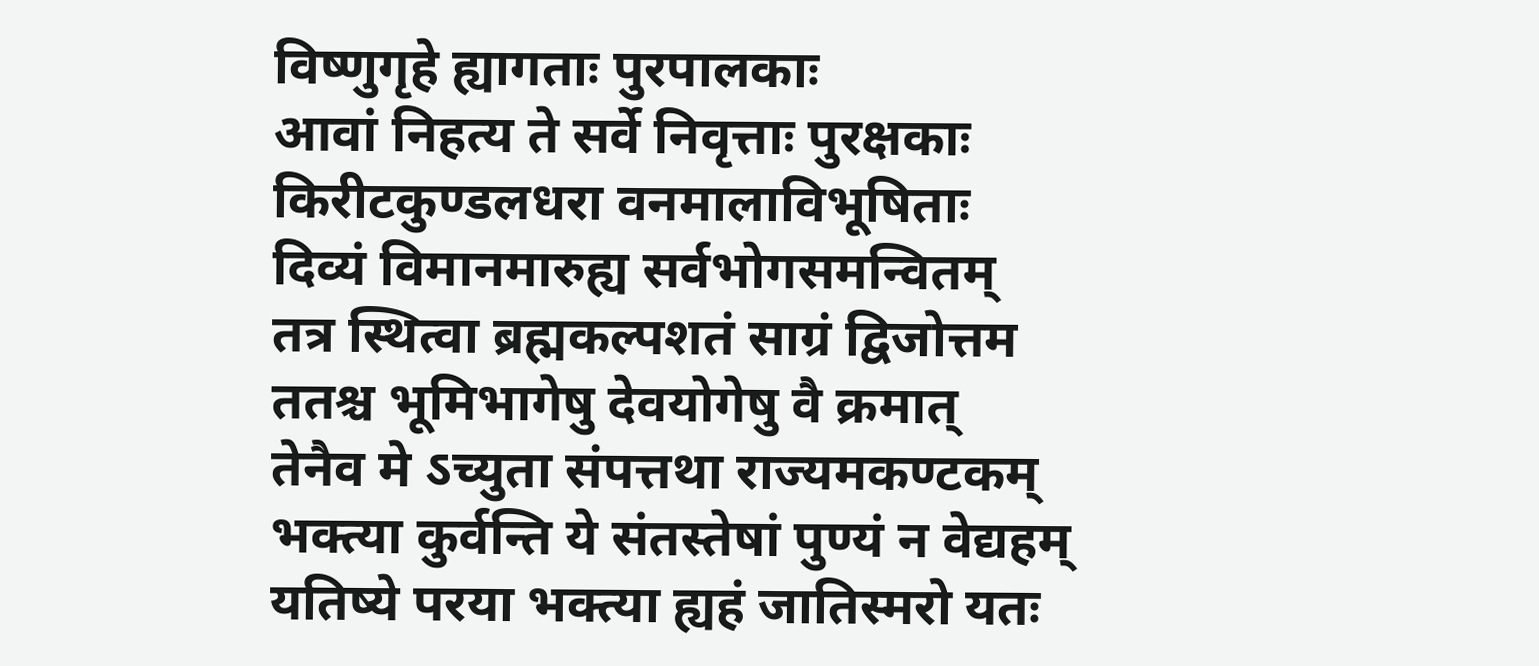विष्णुगृहे ह्यागताः पुरपालकाः
आवां निहत्य ते सर्वे निवृत्ताः पुरक्षकाः
किरीटकुण्डलधरा वनमालाविभूषिताः
दिव्यं विमानमारुह्य सर्वभोगसमन्वितम्
तत्र स्थित्वा ब्रह्मकल्पशतं साग्रं द्विजोत्तम
ततश्च भूमिभागेषु देवयोगेषु वै क्रमात्
तेनैव मे ऽच्युता संपत्तथा राज्यमकण्टकम्
भक्त्या कुर्वन्ति ये संतस्तेषां पुण्यं न वेद्यहम्
यतिष्ये परया भक्त्या ह्यहं जातिस्मरो यतः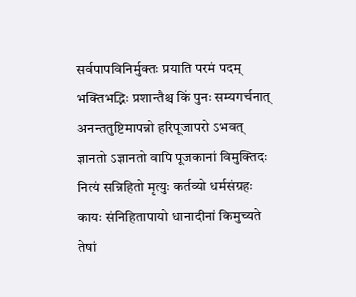सर्वपापविनिर्मुक्तः प्रयाति परमं पदम्
भक्तिभद्भिः प्रशान्तैश्च किं पुनः सम्यगर्चनात्
अनन्ततुष्टिमापन्नो हरिपूजापरो ऽभवत्
ज्ञानतो ऽज्ञानतो वापि पूजकानां विमुक्तिदः
नित्यं सन्निहितो मृत्युः कर्तव्यो धर्मसंग्रहः
कायः संनिहितापायो धानादीनां किमुच्यते
तेषां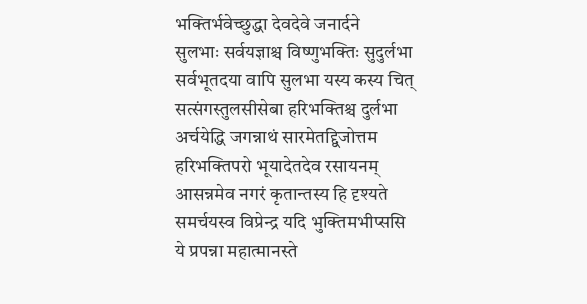भक्तिर्भवेच्छुद्धा देवदेवे जनार्दने
सुलभाः सर्वयज्ञाश्च विष्णुभक्तिः सुदुर्लभा
सर्वभूतदया वापि सुलभा यस्य कस्य चित्
सत्संगस्तुलसीसेबा हरिभक्तिश्च दुर्लभा
अर्चयेद्धि जगन्नाथं सारमेतद्द्विजोत्तम
हरिभक्तिपरो भूयादेतदेव रसायनम्
आसन्नमेव नगरं कृतान्तस्य हि दृश्यते
समर्चयस्व विप्रेन्द्र यदि भुक्तिमभीप्ससि
ये प्रपन्ना महात्मानस्ते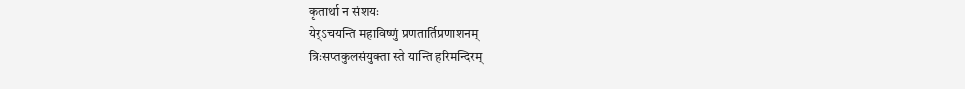कृतार्था न संशयः
येर्ऽचयन्ति महाविष्णुं प्रणतार्तिप्रणाशनम्
त्रिःसप्तकुलसंयुक्ता स्ते यान्ति हरिमन्दिरम्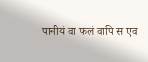पानीयं वा फलं वापि स एव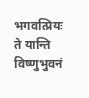भगवत्प्रियः
ते यान्ति विष्णुभुवनं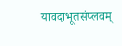यावदाभूतसंप्लवम्